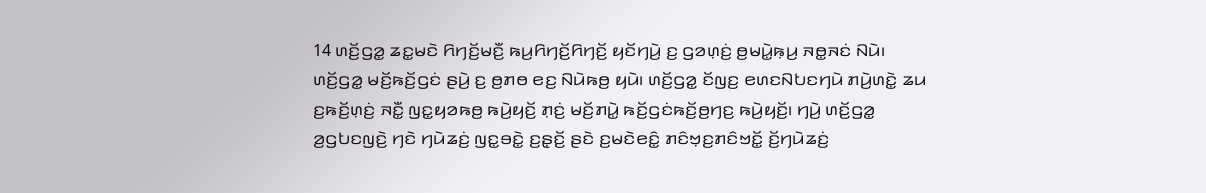14 ꤛꤢꤩ꤬ꤞꤤ꤭ ꤘꤢ꤭ꤗꤢꤧ ꤖꤚꤢꤩ꤬ꤗꤢꤪ꤬ ꤒꤣ꤬ꤖꤚꤢꤩ꤬ꤖꤚꤢꤩ꤬ ꤟꤢꤩꤚꤣꤧ꤬ ꤢ꤬ ꤞꤤꤛ꤫ꤢꤦ꤬ ꤥ꤬ꤗꤣꤧ꤭ꤒ꤫ꤣ꤬ ꤏꤥ꤭ꤏꤢꤦ ꤡꤣꤧ꤯ ꤛꤢꤩ꤬ꤞꤤ꤭ ꤗꤢꤩ꤬ꤒꤢꤩ꤬ꤞꤢꤦ ꤔꤣꤧ꤬ ꤢ꤬ ꤥ꤬ꤊꤥ ꤕꤢ꤬ ꤡꤣꤧꤒꤥ꤬ ꤟꤣꤧ꤯ ꤛꤢꤩ꤬ꤞꤤ꤭ ꤢꤩꤜꤢ꤬ ꤕꤛꤢꤡꤝꤢꤚꤣꤧ ꤊꤣꤧ꤬ꤛꤢꤧ꤭ ꤘꤣ ꤢ꤬ꤒꤢꤩ꤬ꤛ꤫ꤢꤦ꤬ ꤏꤢꤪ꤭ ꤜꤢ꤭ꤟꤤꤒꤥ꤬ ꤒꤣꤧ꤬ꤟꤢꤩ꤬ ꤊ꤫ꤢꤦ꤬ ꤗꤢꤩ꤬ꤊꤣꤧ꤭ ꤒꤢꤩ꤬ꤞꤢꤦꤒꤢꤩ꤬ꤥ꤬ꤚꤢ꤬ ꤒꤣꤧ꤬ꤟꤢꤩ꤬꤯ ꤚꤣꤧ꤬ ꤛꤢꤩ꤬ꤞꤤ꤭ ꤤ꤬ꤞꤝꤢꤜꤢꤧ꤬ ꤚꤢꤧ ꤚꤣꤧꤘꤢꤦ꤬ ꤜꤢ꤭ꤋꤢꤧ꤭ ꤢ꤬ꤔ꤫ꤢꤩ꤬ ꤔꤢꤧ ꤢ꤬ꤗꤢꤧꤕꤢꤨ꤭ ꤊꤢꤨꤠ꤫ꤢ꤬ꤊꤢꤨꤠꤢꤩ꤭ ꤢꤩ꤬ꤚꤣꤧꤘꤢꤦ꤬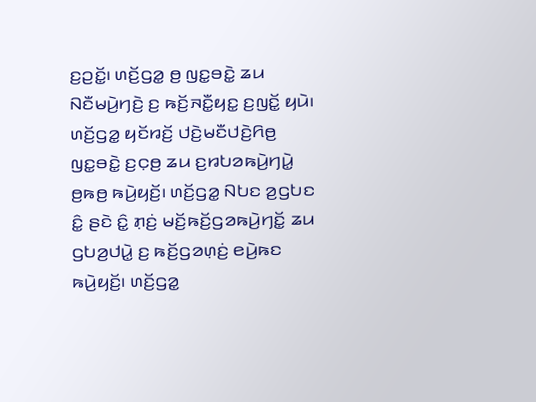ꤢ꤬ꤑꤢꤩ꤭꤯ ꤛꤢꤩ꤬ꤞꤤ꤭ ꤥ꤬ ꤜꤢ꤭ꤋꤢꤧ꤭ ꤘꤣ ꤡꤢꤪꤗꤣꤧ꤬ꤚꤢꤧ꤬ ꤢ꤬ ꤒꤢꤩ꤬ꤏꤢꤪ꤭ꤟꤢ꤭ ꤢ꤬ꤜꤢꤩ꤭ ꤟꤣꤧ꤯
ꤛꤢꤩ꤬ꤞꤤ꤭ ꤟꤢꤩꤙꤢꤩ꤬ ꤓꤢꤧ꤬ꤗꤢꤪꤓꤢꤧ꤬ꤖꤥ꤬ ꤜꤢ꤭ꤋꤢꤧ꤭ ꤢ꤬ꤍ꤫ꤥ꤬ ꤘꤣ ꤢ꤬ꤙꤝꤤꤒꤣꤧ꤬ꤚꤣꤧ꤭ ꤥ꤬ꤒꤥ꤬ ꤒꤣꤧ꤬ꤟꤢꤩ꤬꤯ ꤛꤢꤩ꤬ꤞꤤ꤭ ꤡꤝꤢ ꤤ꤬ꤞꤝꤢ ꤢꤨ꤭ ꤔꤢꤧ ꤢꤨ꤭ ꤊ꤫ꤢꤦ꤬ ꤗꤢꤩ꤬ꤒꤢꤩ꤬ꤞꤤꤒꤣꤧ꤬ꤚꤢꤩ꤭ ꤘꤣ ꤞꤝꤤ꤬ꤓꤣꤧ꤭ ꤢ꤬ ꤒꤢꤩ꤬ꤞꤤꤛ꤫ꤢꤦ꤬ ꤕꤣꤧ꤬ꤒꤢ ꤒꤣꤧ꤬ꤟꤢꤩ꤬꤯ ꤛꤢꤩ꤬ꤞꤤ꤭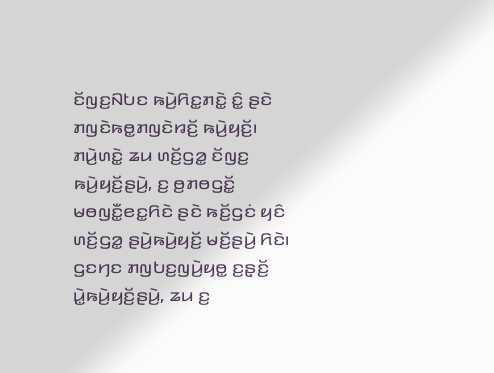ꤢꤩꤜꤢ꤬ꤡꤝꤢ ꤒꤣꤧ꤬ꤖꤢ꤭ꤊꤢꤧ꤭ ꤢꤨ꤭ ꤔꤢꤧ ꤊꤜꤢꤧꤒꤥ꤭ꤊꤜꤢꤧꤙꤢꤩ꤬ ꤒꤣꤧ꤬ꤟꤢꤩ꤬꤯ ꤊꤣꤧ꤬ꤛꤢꤧ꤭ ꤘꤣ ꤛꤢꤩ꤬ꤞꤤ꤭ ꤢꤩꤜꤢ꤬ ꤒꤣꤧ꤬ꤟꤢꤩ꤬ꤔꤣꤧ꤬, ꤢ꤬ ꤥ꤬ꤊꤥꤞꤢꤩ꤭ ꤗꤥꤜꤢꤪ꤭ꤕꤢ꤭ꤖꤢꤧ ꤔꤢꤧ ꤒꤢꤩ꤬ꤞꤢꤦ ꤟꤢꤨ ꤛꤢꤩ꤬ꤞꤤ꤭ ꤔꤣꤧ꤬ꤒꤣꤧ꤬ꤟꤢꤩ꤬ ꤗꤢꤩ꤬ꤔꤣꤧ꤬ ꤖꤢꤧ꤯
ꤞꤢꤚꤢ ꤊꤜꤝꤢ꤬ꤜꤣꤧ꤬ꤟꤥ꤭ ꤢ꤬ꤔ꤫ꤢꤩ꤬ ꤣꤧ꤭ꤒꤣꤧ꤬ꤟꤢꤩ꤬ꤔꤣꤧ꤬, ꤘꤣ ꤢ꤬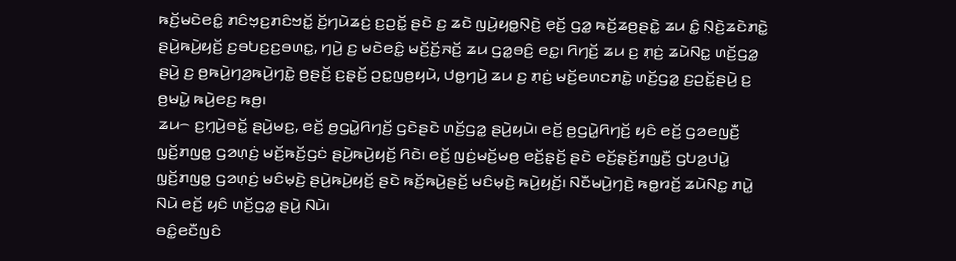ꤒꤢꤩ꤬ꤗꤢꤧꤕꤢꤨ꤭ ꤊꤢꤨꤠ꤫ꤢ꤬ꤊꤢꤨꤠꤢꤩ꤭ ꤢꤩ꤬ꤚꤣꤧꤘꤢꤦ꤬ ꤢ꤬ꤑꤢꤩ꤭ ꤔꤢꤧ ꤢ꤬ ꤘꤢꤧ ꤜꤣꤧ꤬ꤟꤥ꤭ꤡ꤫ꤢꤧ꤬ ꤕ꤫ꤢꤩ꤬ ꤞꤤ꤭ ꤒꤢꤩ꤬ꤘꤥ꤬ꤔꤢꤧ꤭ ꤘꤣ ꤢꤨ꤭ ꤡ꤫ꤢꤧ꤬ꤘꤢꤧꤊꤢꤧ꤭ ꤔꤣꤧ꤬ꤒꤣꤧ꤬ꤟꤢꤩ꤬ ꤢ꤬ꤋꤝꤢ꤬ꤢ꤬ꤋꤛꤢ꤭, ꤚꤣꤧ꤬ ꤢ꤬ ꤗꤢꤧꤕꤢꤨ꤭ ꤗꤢꤩ꤬ꤢꤩ꤬ꤏꤢꤩ꤬ ꤘꤣ ꤞꤤ꤭ꤋꤢꤨ꤬ ꤕꤢ꤭꤯ ꤖꤚꤢꤩ꤬ ꤘꤣ ꤢ꤬ ꤊ꤫ꤢꤦ꤬ ꤘꤣꤧꤡꤢ꤭ ꤛꤢꤩ꤬ꤞꤤ꤭ ꤔꤣꤧ꤬ ꤢ꤬ ꤥ꤬ꤒꤣꤧ꤬ꤚꤤ꤬ꤒꤣꤧ꤬ꤚꤢꤧ꤭ ꤥ꤬ꤔꤢꤩ꤬ ꤢ꤬ꤔ꤫ꤢꤩ꤬ ꤑꤢ꤭ꤜꤥ꤬ꤟꤣꤧ, ꤓꤥ꤭ꤚꤣꤧ꤬ ꤘꤣ ꤢ꤬ ꤊ꤫ꤢꤦ꤬ ꤗꤢꤩ꤬ꤕꤛꤢꤊꤢꤧ꤭ ꤛꤢꤩ꤬ꤞꤤ꤭ ꤢ꤬ꤑꤢꤩ꤭ꤔꤣꤧ꤬ ꤢ꤬ ꤥ꤬ꤗꤣꤧ꤭ ꤒꤣꤧ꤬ꤕꤢ꤬ ꤒꤥ꤬꤯
ꤘꤣ꤮ ꤢ꤬ꤚ꤫ꤣꤧ꤬ꤋꤢꤩ꤭ ꤔꤣꤧ꤬ꤗꤢ꤬, ꤕꤢꤩ꤬ ꤥ꤬ꤞꤣꤧ꤭ꤖꤚꤢꤩ꤬ ꤞꤢꤧꤔꤢꤧ ꤛꤢꤩ꤬ꤞꤤ꤭ ꤔꤣꤧ꤬ꤟꤣꤧ꤯ ꤕꤢꤩ꤬ ꤥ꤬ꤞꤣꤧ꤭ꤖꤚꤢꤩ꤬ ꤟꤢꤨ ꤕꤢꤩ꤬ ꤞꤤꤕꤜꤢꤪ꤬ ꤜ꤫ꤢꤩ꤬ꤊꤜꤥ꤭ ꤞꤤꤛ꤫ꤢꤦ꤬ ꤗꤢꤩ꤬ꤒꤢꤩ꤬ꤞꤢꤦ ꤔꤣꤧ꤬ꤒꤣꤧ꤬ꤟꤢꤩ꤬ ꤖꤢꤧ꤯ ꤕꤢꤩ꤬ ꤜꤢꤦ꤬ꤗꤢꤩ꤬ꤗꤥ꤬ ꤕꤢꤩ꤬ꤔ꤫ꤢꤩ꤬ ꤔꤢꤧ ꤕꤢꤩ꤬ꤔ꤫ꤢꤩ꤬ꤊꤜ꤫ꤢꤪ꤬ ꤞꤝꤤ꤬ꤓꤣꤧ꤭ ꤜ꤫ꤢꤩ꤬ꤊꤜꤥ꤭ ꤞꤤꤛ꤫ꤢꤦ꤬ ꤗꤢꤨꤗ꤫ꤢꤧ꤬ ꤔꤣꤧ꤬ꤒꤣꤧ꤬ꤟꤢꤩ꤬ ꤔꤢꤧ ꤒꤢꤩ꤬ꤒꤣꤧ꤬ꤔꤢꤩ꤬ ꤗꤢꤨꤗ꤫ꤢꤧ꤬ ꤒꤣꤧ꤬ꤟꤢꤩ꤬꤯ ꤡꤢꤪꤗꤣꤧ꤬ꤚꤢꤧ꤬ ꤒꤥ꤭ꤙꤢꤩ꤬ ꤘꤣꤧꤡꤢ꤭ ꤊꤣꤧ꤭ ꤡꤣꤧ ꤕꤢꤩ꤬ ꤟꤢꤨ ꤛꤢꤩ꤬ꤞꤤ꤭ ꤔꤣꤧ꤬ ꤡꤣꤧ꤯
ꤋꤢꤨ꤭ꤕꤢꤪꤜꤢꤨ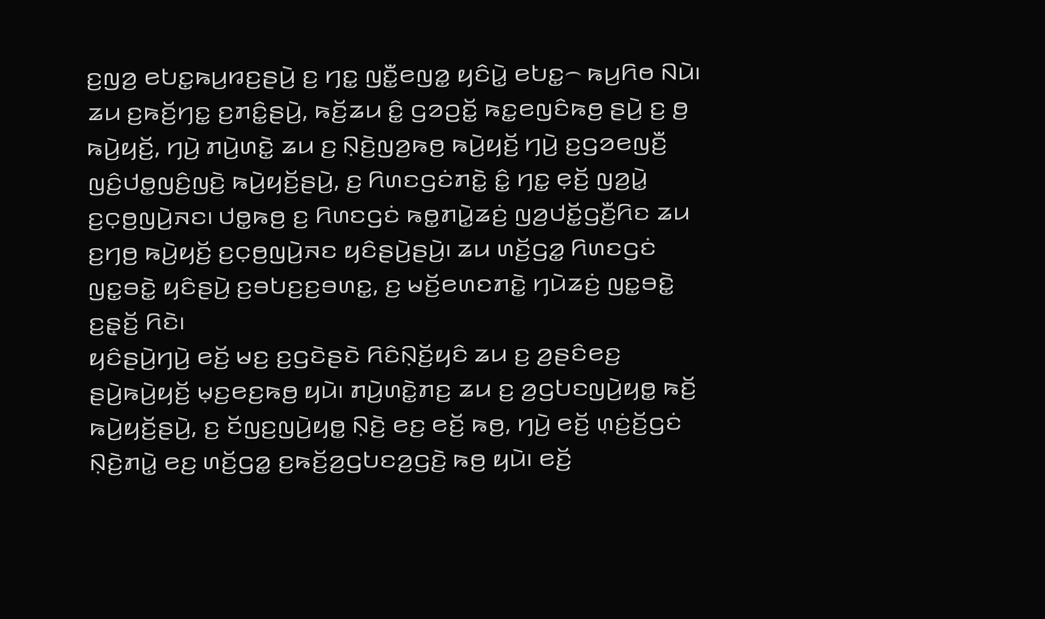ꤢ꤬ꤜꤤ꤬ ꤕꤝꤢ꤭ꤒꤣ꤬ꤙꤢ꤬ꤔꤣꤧ꤬ ꤢ꤬ ꤚꤢ꤭ ꤜꤢꤪ꤭ꤕꤜꤤ꤭ ꤟꤢꤨꤣꤧ꤭ ꤕꤝꤢ꤭꤮ ꤒꤣ꤬ꤖꤥ ꤡꤣꤧ꤯ ꤘꤣ ꤢ꤬ꤒꤢꤩ꤬ꤚꤢ꤭ ꤢ꤬ꤊꤢꤨ꤭ꤔꤣꤧ꤬, ꤒꤢꤩ꤬ꤘꤣ ꤢꤨ꤭ ꤞꤤꤑꤢꤩ꤭ ꤒꤢ꤭ꤕꤜꤢꤨꤒꤥ꤬ ꤔꤣꤧ꤬ ꤢ꤬ ꤥ꤬ ꤒꤣꤧ꤬ꤟꤢꤩ꤬, ꤚꤣꤧ꤬ ꤊꤣꤧ꤬ꤛꤢꤧ꤭ ꤘꤣ ꤢ꤬ ꤡ꤫ꤢꤧ꤬ꤜꤤ꤬ꤒꤥ꤬ ꤒꤣꤧ꤬ꤟꤢꤩ꤬ ꤚꤣꤧ꤬ ꤢ꤬ꤞꤤꤕꤜꤢꤪ꤬ ꤜꤢꤨ꤬ꤓꤥ꤭ꤜꤢꤨ꤬ꤜꤢꤧ꤬ ꤒꤣꤧ꤬ꤟꤢꤩ꤬ꤔꤣꤧ꤬, ꤢ꤬ ꤖꤛꤢꤞꤢꤦꤊꤢꤧ꤭ ꤢꤨ꤭ ꤚꤢ꤭ ꤕ꤫ꤢꤩ꤬ ꤜꤤ꤬ꤣꤧ꤭ ꤢ꤬ꤍ꤫ꤥ꤬ꤜꤣꤧ꤬ꤏꤢ꤯ ꤓꤥ꤭ꤒꤥ꤬ ꤢ꤬ ꤖꤛꤢꤞꤢꤦ ꤒꤥ꤭ꤊꤣꤧ꤭ꤘꤢꤦ꤬ ꤜꤤ꤬ꤓꤢꤩ꤭ꤞꤢꤪ꤬ꤖꤢ ꤘꤣ ꤢ꤬ꤚꤥ꤬ ꤒꤣꤧ꤬ꤟꤢꤩ꤬ ꤢ꤬ꤍ꤫ꤥ꤬ꤜꤣꤧ꤬ꤏꤢ ꤟꤢꤨꤔꤣꤧ꤬ꤔꤣꤧ꤬꤯ ꤘꤣ ꤛꤢꤩ꤬ꤞꤤ꤭ ꤖꤛꤢꤞꤢꤦ ꤜꤢ꤭ꤋꤢꤧ꤭ ꤟꤢꤨꤔꤣꤧ꤬ ꤢ꤬ꤋꤝꤢ꤬ꤢ꤬ꤋꤛꤢ꤭, ꤢ꤬ ꤗꤢꤩ꤬ꤕꤛꤢꤊꤢꤧ꤭ ꤚꤣꤧꤘꤢꤦ꤬ ꤜꤢ꤭ꤋꤢꤧ꤭ ꤢ꤬ꤔ꤫ꤢꤩ꤬ ꤖꤢꤧ꤯
ꤟꤢꤨꤔꤣꤧ꤬ꤚꤣꤧ꤬ ꤕꤢꤩ꤬ ꤗꤢ꤬ ꤢ꤬ꤞꤢꤧꤔꤢꤧ ꤖꤢꤨꤡ꤫ꤢꤩ꤬ꤟꤢꤨ ꤘꤣ ꤢ꤬ ꤤ꤬ꤔꤢꤨꤕꤢ꤬ ꤔꤣꤧ꤬ꤒꤣꤧ꤬ꤟꤢꤩ꤬ ꤗ꤫ꤢ꤬ꤕꤢ꤬ꤒꤥ꤬ ꤟꤣꤧ꤯ ꤊꤣꤧ꤬ꤛꤢꤧ꤭ꤊꤢ꤬ ꤘꤣ ꤢ꤬ ꤤ꤬ꤞꤝꤢꤜꤣꤧ꤬ꤟꤥ꤭ ꤒꤢꤩ꤬ ꤒꤣꤧ꤬ꤟꤢꤩ꤬ꤔꤣꤧ꤬, ꤢ꤬ ꤢꤩꤜꤢ꤬ꤜꤣꤧ꤬ꤟꤥ꤭ ꤡ꤫ꤢꤧ꤬ ꤕꤢ꤬ ꤕꤢꤩ꤬ ꤒꤥ꤬, ꤚꤣꤧ꤬ ꤕꤢꤩ꤬ ꤛ꤫ꤢꤦ꤬ꤢꤩ꤬ꤞꤢꤦ ꤡ꤫ꤢꤧ꤬ꤊꤣꤧ꤭ ꤕꤢ꤬ ꤛꤢꤩ꤬ꤞꤤ꤭ ꤢ꤬ꤒꤢꤩ꤬ꤤ꤬ꤞꤝꤢꤤ꤬ꤞꤢꤧ꤬ ꤒꤥ꤬ ꤟꤣꤧ꤯ ꤕꤢꤩ꤬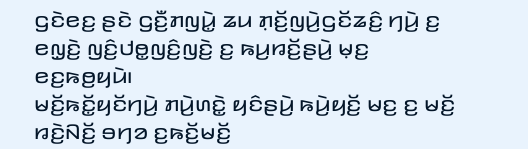ꤞꤢꤧꤕꤢ꤬ ꤔꤢꤧ ꤞꤢꤪ꤬ꤊꤜꤣꤧ꤭ ꤘꤣ ꤊ꤫ꤢꤩ꤬ꤜꤣꤧ꤬ꤞꤢꤩꤘꤢꤨ꤬ ꤚꤣꤧ꤬ ꤢ꤬ ꤕꤜ꤫ꤢꤧ꤬ ꤜꤢꤨ꤬ꤓꤥ꤭ꤜꤢꤨ꤬ꤜꤢꤧ꤬ ꤢ꤬ ꤒꤣ꤬ꤙꤢꤩ꤬ꤔꤣꤧ꤬ ꤗ꤫ꤢ꤬ ꤕꤢ꤬ꤒꤥ꤬ꤟꤣꤧ꤯
ꤗꤢꤩ꤬ꤒꤢꤩ꤭ꤟꤢꤩꤚꤣꤧ꤬ ꤊꤣꤧ꤬ꤛꤢꤧ꤭ ꤟꤢꤨꤔꤣꤧ꤬ ꤒꤣꤧ꤬ꤟꤢꤩ꤬ ꤗꤢ꤬ ꤢ꤬ ꤗꤢꤩ꤬ ꤙꤢꤧ꤬ꤡꤢꤩ꤬ ꤋꤚꤤ ꤢ꤬ꤒꤢꤩ꤬ꤗꤢꤩ꤬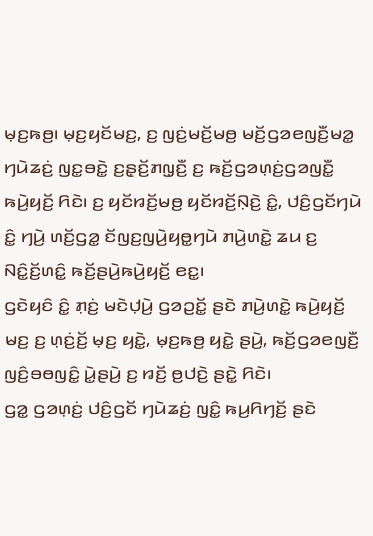ꤗ꤫ꤢ꤬ꤒꤥ꤬꤯ ꤗ꤫ꤢ꤬ꤟꤢꤩꤗꤢ꤬, ꤢ꤬ ꤜꤢꤦ꤬ꤗꤢꤩ꤬ꤗꤥ꤬ ꤗꤢꤩ꤬ꤞꤤꤕꤜꤢꤪ꤬ꤗꤤ꤭ ꤚꤣꤧꤘꤢꤦ꤬ ꤜꤢ꤭ꤋꤢꤧ꤭ ꤢ꤬ꤔ꤫ꤢꤩ꤬ꤊꤜ꤫ꤢꤪ꤬ ꤢ꤬ ꤒꤢꤩ꤬ꤞꤤꤛ꤫ꤢꤦ꤬ꤞꤤꤜꤢꤪ꤭ ꤒꤣꤧ꤬ꤟꤢꤩ꤬ ꤖꤢꤧ꤯ ꤢ꤬ ꤟꤢꤩꤙꤢꤩ꤬ꤗꤥ꤬ ꤟꤢꤩꤙꤢꤩ꤬ꤡ꤫ꤢꤧ꤬ ꤢꤨ꤭, ꤓꤢꤨ꤬ꤞꤢꤩꤚꤣꤧ ꤢꤨ꤭ ꤚꤣꤧ꤬ ꤛꤢꤩ꤬ꤞꤤ꤭ ꤢꤩꤜꤢ꤬ꤜꤣꤧ꤬ꤟꤥ꤭ꤚꤣꤧ ꤊꤣꤧ꤬ꤛꤢꤧ꤭ ꤘꤣ ꤢ꤬ ꤡꤢꤨ꤭ꤢꤩ꤬ꤛꤢꤨ꤭ ꤒꤢꤩ꤬ꤔꤣꤧ꤬ꤒꤣꤧ꤬ꤟꤢꤩ꤬ ꤕꤢ꤭꤯
ꤞꤢꤧꤟꤢꤨ ꤢꤨ꤭ ꤊ꤫ꤢꤦ꤬ ꤗꤢꤧꤓ꤫ꤣꤧ꤬ ꤞꤤꤑꤢꤩ꤭ ꤔꤢꤧ ꤊꤣꤧ꤬ꤛꤢꤧ꤭ ꤒꤣꤧ꤬ꤟꤢꤩ꤬ ꤗꤢ꤬ ꤢ꤬ ꤛ꤫ꤢꤦ꤬ꤢꤩ꤬ ꤗ꤫ꤢ꤬ ꤟꤢꤧ꤭, ꤗ꤫ꤢ꤬ꤒꤥ꤬ ꤟꤢꤧ꤭ ꤔꤣꤧ꤬, ꤒꤢꤩ꤬ꤞꤤꤕꤜꤢꤪ꤬ ꤜꤢꤨ꤬ꤋꤥꤜꤢꤨ꤭ ꤣꤧ꤭ꤔꤣꤧ꤬ ꤢ꤬ ꤙꤢꤩ꤬ ꤥ꤬ꤓꤢꤧ꤬ ꤔꤢꤧ꤭ ꤖꤢꤧ꤯
ꤞꤤ꤭ ꤞꤤꤛ꤫ꤢꤦ꤬ ꤓꤢꤨ꤬ꤞꤢꤩ ꤚꤣꤧꤘꤢꤦ꤬ ꤜꤢꤨ꤭ ꤒꤣ꤬ꤖꤚꤢꤩ꤬ ꤔꤢꤧ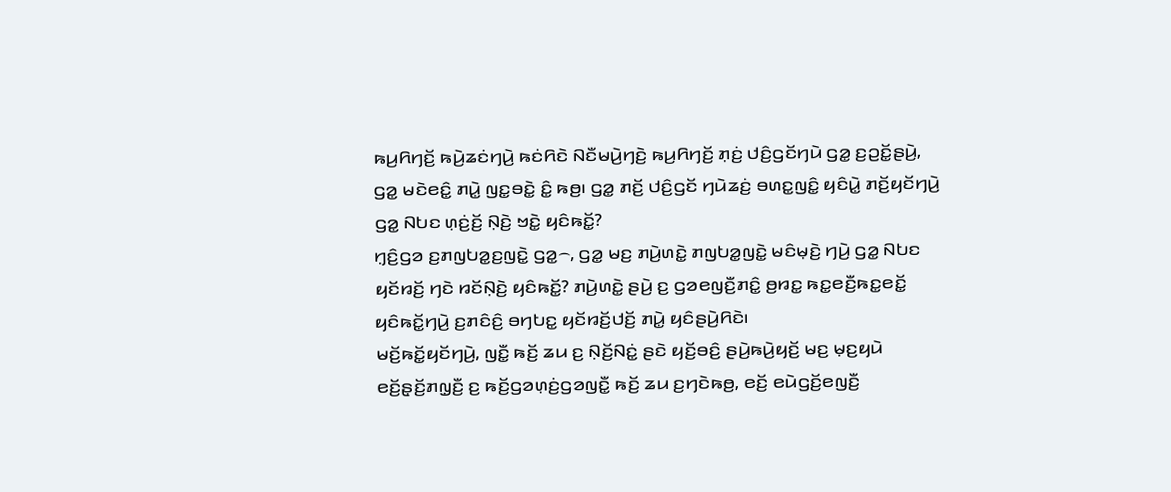ꤒꤣ꤬ꤖꤚꤢꤩ꤬ ꤒꤣꤧ꤬ꤘꤢꤦꤚꤣꤧ꤬ ꤒꤢꤦꤖꤢꤧ ꤡꤢꤪꤗꤣꤧ꤬ꤚꤢꤧ꤬ ꤒꤣ꤬ꤖꤚꤢꤩ꤬ ꤊ꤫ꤢꤦ꤬ ꤓꤢꤨ꤬ꤞꤢꤩꤚꤣꤧ ꤞꤤ꤭ ꤢ꤬ꤑꤢꤩ꤭ꤔꤣꤧ꤬, ꤞꤤ꤭ ꤗꤢꤧꤕꤢꤨ꤭ ꤊꤣꤧ꤭ ꤜꤢ꤭ꤋꤢꤧ꤭ ꤢꤨ꤭ ꤒꤥ꤬꤯ ꤞꤤ꤭ ꤊꤢꤩ꤬ ꤓꤢꤨ꤬ꤞꤢꤩ ꤚꤣꤧꤘꤢꤦ꤬ ꤋꤛꤢ꤭ꤜꤢꤨ꤭ ꤟꤢꤨꤣꤧ꤭ ꤊꤢꤩ꤬ꤟꤢꤩꤚꤣꤧ꤬ ꤞꤤ꤭ ꤡꤝꤢ ꤛ꤫ꤢꤦ꤬ꤢꤩ꤬ ꤡ꤫ꤢꤧ꤬ ꤠꤢꤧ꤭ ꤟꤢꤨꤒꤢꤩ꤭?
ꤚ꤫ꤢꤨ꤬ꤞꤤ ꤢ꤬ꤊꤜꤝꤤ꤭ꤢ꤬ꤜꤢꤧ꤭ ꤞꤤ꤭꤮, ꤞꤤ꤭ ꤗꤢ꤬ ꤊꤣꤧ꤬ꤛꤢꤧ꤭ ꤊꤜꤝꤤ꤭ꤜꤢꤧ꤭ ꤗꤢꤨꤗ꤫ꤢꤧ꤬ ꤚꤣꤧ꤬ ꤞꤤ꤭ ꤡꤝꤢ ꤟꤢꤩꤙꤢꤩ꤬ ꤚꤢꤧ ꤙꤢꤩꤡ꤫ꤢꤧ꤬ ꤟꤢꤨꤒꤢꤩ꤭? ꤊꤣꤧ꤬ꤛꤢꤧ꤭ ꤔꤣꤧ꤬ ꤢ꤬ ꤞꤤꤕꤜꤢꤪ꤬ꤊꤢꤨ꤭ ꤥ꤬ꤙꤢ꤭ ꤒꤢ꤭ꤕꤢꤪ꤬ꤒꤢ꤭ꤕꤢꤩ꤭ ꤟꤢꤨꤒꤢꤩ꤭ꤚꤣꤧ꤬ ꤢ꤬ꤊꤢꤨꤢꤨ꤬ ꤋꤚꤝꤢ꤭ ꤟꤢꤩꤙꤢꤩ꤬ꤓꤢꤩ꤬ ꤊꤣꤧ꤭ ꤟꤢꤨꤔꤣꤧ꤬ꤖꤢꤧ꤯
ꤗꤢꤩ꤬ꤒꤢꤩ꤭ꤟꤢꤩꤚꤣꤧ꤬, ꤜꤢꤪ꤭ ꤒꤢꤩ꤬ ꤘꤣ ꤢ꤬ ꤡ꤫ꤢꤩ꤬ꤡꤢꤦ꤭ ꤔꤢꤧ ꤟꤢꤩ꤬ꤋꤢꤨ꤬ ꤔꤣꤧ꤬ꤒꤣꤧ꤬ꤟꤢꤩ꤬ ꤗꤢ꤬ ꤗ꤫ꤢ꤬ꤟꤣꤧ ꤕꤢꤩ꤬ꤔ꤫ꤢꤩ꤬ꤊꤜ꤫ꤢꤪ꤬ ꤢ꤬ ꤒꤢꤩ꤬ꤞꤤꤛ꤫ꤢꤦ꤬ꤞꤤꤜꤢꤪ꤭ ꤒꤢꤩ꤬ ꤘꤣ ꤢ꤬ꤚꤢꤧꤒꤥ꤬, ꤕꤢꤩ꤬ ꤕꤣꤧꤞꤢꤩ꤬ꤕꤜꤢꤪ꤬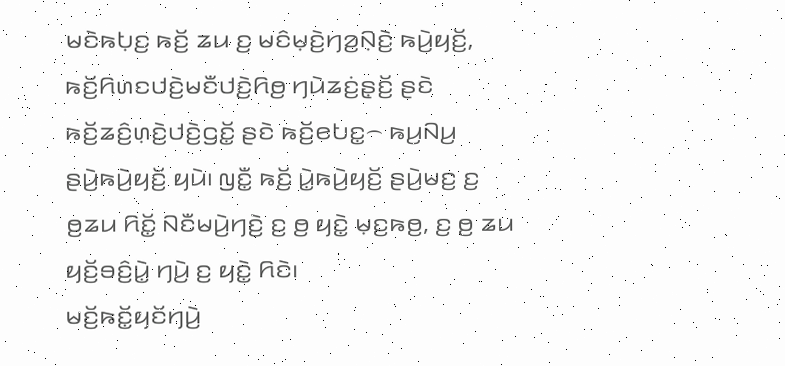ꤗꤢꤧꤒꤝ꤫ꤢ꤬ ꤒꤢꤩ꤬ ꤘꤣ ꤢ꤬ ꤗꤢꤨꤗ꤫ꤢꤧ꤬ꤚꤤ꤬ꤡ꤫ꤢꤧ꤬ ꤒꤣꤧ꤬ꤟꤢꤩ꤬, ꤒꤢꤩ꤬ꤖꤛꤢꤓꤢꤧ꤬ꤗꤢꤪꤓꤢꤧ꤬ꤖꤥ꤬ ꤚꤣꤧꤘꤢꤦ꤬ꤔ꤫ꤢꤩ꤬ ꤔꤢꤧ ꤒꤢꤩ꤬ꤘꤢꤨ꤬ꤛ꤫ꤢꤧ꤬ꤓꤢꤧ꤬ꤞꤢꤩ꤭ ꤔꤢꤧ ꤒꤢꤩ꤬ꤕꤝꤢ꤭꤮ ꤒꤣ꤬ꤡꤣ꤬ ꤔꤣꤧ꤬ꤒꤣꤧ꤬ꤟꤢꤩ꤬ ꤟꤣꤧ꤯ ꤜꤢꤪ꤭ ꤒꤢꤩ꤬ ꤣꤧ꤭ꤒꤣꤧ꤬ꤟꤢꤩ꤬ ꤔꤣꤧ꤬ꤗꤢ꤬ ꤢ꤬ ꤥ꤬ꤘꤣ ꤖꤢꤩ꤭ ꤡꤢꤪꤗꤣꤧ꤬ꤚꤢꤧ꤬ ꤢ꤬ ꤥ꤬ ꤟꤢꤧ꤭ ꤗ꤫ꤢ꤬ꤒꤥ꤬, ꤢ꤬ ꤥ꤬ ꤘꤣ ꤟꤢꤩ꤬ꤋꤢꤨ꤬ꤣꤧ꤭ ꤚꤣꤧ꤬ ꤢ꤬ ꤟꤢꤧ꤭ ꤖꤢꤧ꤯
ꤗꤢꤩ꤬ꤒꤢꤩ꤭ꤟꤢꤩꤚꤣꤧ꤬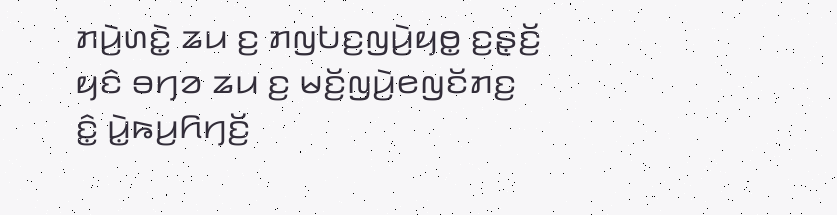ꤊꤣꤧ꤬ꤛꤢꤧ꤭ ꤘꤣ ꤢ꤬ ꤊꤜꤝꤢ꤬ꤜꤣꤧ꤬ꤟꤥ꤭ ꤢ꤬ꤔ꤫ꤢꤩ꤬ ꤟꤢꤨ ꤋꤚꤤ ꤘꤣ ꤢ꤬ ꤗꤢꤩ꤬ꤜꤣꤧ꤬ꤕꤜꤢꤩꤊꤢ꤬ ꤢꤨ꤭ ꤣꤧ꤭ꤒꤣ꤬ꤖꤚꤢꤩ꤬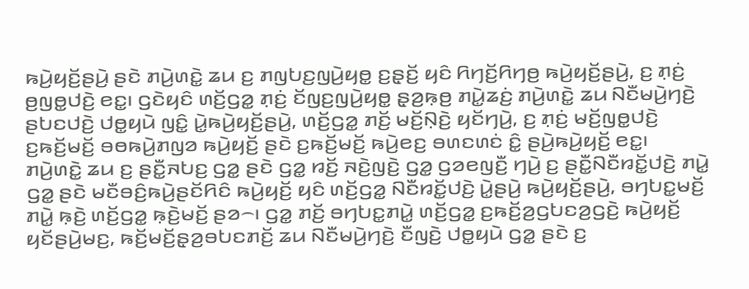ꤒꤣꤧ꤬ꤟꤢꤩ꤬ꤔꤣꤧ꤬ ꤔꤢꤧ ꤊꤣꤧ꤬ꤛꤢꤧ꤭ ꤘꤣ ꤢ꤬ ꤊꤜꤝꤢ꤬ꤜꤣꤧ꤬ꤟꤥ꤭ ꤢ꤬ꤔ꤫ꤢꤩ꤬ ꤟꤢꤨ ꤖꤚꤢꤩ꤬ꤖꤚꤥ꤬ ꤒꤣꤧ꤬ꤟꤢꤩ꤬ꤔꤣꤧ꤬, ꤢ꤬ ꤊ꤫ꤢꤦ꤬ ꤥ꤬ꤜꤥ꤭ꤓꤢꤧ꤬ ꤕꤢ꤭꤯ ꤞꤢꤧꤟꤢꤨ ꤛꤢꤩ꤬ꤞꤤ꤭ ꤊ꤫ꤢꤦ꤬ ꤢꤩꤜꤢ꤬ꤜꤣꤧ꤬ꤟꤥ꤭ ꤔ꤫ꤤ꤬ꤒ꤫ꤥ꤬ ꤊꤣꤧ꤭ꤘꤢꤦ꤬ ꤊꤣꤧ꤬ꤛꤢꤧ꤭ ꤘꤣ ꤡꤢꤪꤗꤣꤧ꤬ꤚꤢꤧ꤬ ꤔꤝꤢꤓꤢꤧ꤬ ꤓꤥ꤭ꤟꤣꤧ ꤜꤢꤨ꤭ ꤣꤧ꤭ꤒꤣꤧ꤬ꤟꤢꤩ꤬ꤔꤣꤧ꤬, ꤛꤢꤩ꤬ꤞꤤ꤭ ꤊꤢꤩ꤬ ꤗꤢꤩ꤬ꤡ꤫ꤢꤧ꤬ ꤟꤢꤩꤚꤣꤧ꤬, ꤢ꤬ ꤊ꤫ꤢꤦ꤬ ꤗꤢꤩ꤬ꤜꤥ꤭ꤓꤢꤧ꤬ ꤢ꤬ꤒꤢꤩ꤬ꤗꤢꤩ꤬ ꤋꤥꤒꤣꤧ꤬ꤊꤜꤤ ꤒꤣꤧ꤬ꤟꤢꤩ꤬ ꤔꤢꤧ ꤢ꤬ꤒꤢꤩ꤬ꤗꤢꤩ꤬ ꤒꤣꤧ꤬ꤕꤢ꤬ ꤋꤛꤢꤛꤢꤦ ꤢꤨ꤭ ꤔꤣꤧ꤬ꤒꤣꤧ꤬ꤟꤢꤩ꤬ ꤕꤢ꤭꤯
ꤊꤣꤧ꤬ꤛꤢꤧ꤭ ꤘꤣ ꤢ꤬ ꤔꤢꤪ꤭ꤏꤝꤢ꤬ ꤞꤤ꤭ ꤔꤢꤧ ꤞꤤ꤭ ꤙꤢꤩ꤬ ꤏꤢꤧ꤬ꤜꤢꤧ꤬ ꤞꤤ꤭ ꤞꤤꤕꤜꤢꤪ꤬ ꤚꤣꤧ꤬ ꤢ꤬ ꤔꤢꤪ꤭ꤡꤢꤪꤙꤢꤩ꤭ꤓꤢꤧ꤬ ꤊꤣꤧ꤭ ꤞꤤ꤭ ꤔꤢꤧ ꤗꤢꤪꤋꤢꤨ꤬ꤒꤣꤧ꤬ꤔꤢꤩꤖꤢꤨ ꤒꤣꤧ꤬ꤟꤢꤩ꤬ ꤟꤢꤨ ꤛꤢꤩ꤬ꤞꤤ꤭ ꤡꤢꤪꤙꤢꤩ꤭ꤓꤢꤧ꤬ ꤣꤧ꤭ꤔꤣꤧ꤬ ꤒꤣꤧ꤬ꤟꤢꤩ꤬ꤔꤣꤧ꤬, ꤋꤚꤝꤢ꤭ꤗꤢꤩ꤬ ꤊꤣꤧ꤭ ꤒ꤫ꤢꤧ꤬ ꤛꤢꤩ꤬ꤞꤤ꤭ ꤒ꤫ꤢꤧ꤬ꤗꤢꤩ꤬ ꤔꤤ꤮꤯ ꤞꤤ꤭ ꤊꤢꤩ꤬ ꤋꤚꤝꤢ꤭ꤊꤣꤧ꤭ ꤛꤢꤩ꤬ꤞꤤ꤭ ꤢ꤬ꤒꤢꤩ꤬ꤤ꤬ꤞꤝꤢꤤ꤬ꤞꤢꤧ꤬ ꤒꤣꤧ꤬ꤟꤢꤩ꤬ ꤟꤢꤩꤔꤣꤧ꤬ꤗꤢ꤬, ꤒꤢꤩ꤬ꤗꤢꤩ꤬ꤔ꤫ꤤ꤬ꤋꤝꤢꤊꤢꤩ꤬ ꤘꤣ ꤡꤢꤪꤗꤣꤧ꤬ꤚꤢꤧ꤬ ꤢꤪꤜꤢꤧ꤬ ꤓꤥ꤭ꤟꤣꤧ ꤞꤤ꤭ ꤔꤢꤧ ꤢ꤬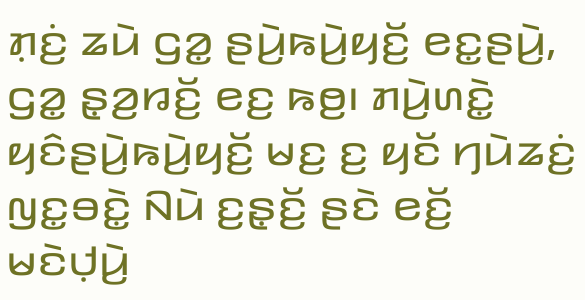ꤊ꤫ꤢꤦ꤬ ꤘꤣꤧ ꤞꤤ꤭ ꤔꤣꤧ꤬ꤒꤣꤧ꤬ꤟꤢꤩ꤬ ꤕꤢ꤭ꤔꤣꤧ꤬, ꤞꤤ꤭ ꤔ꤫ꤤ꤬ꤙꤢꤩ꤬ ꤕꤢ꤬ ꤒꤥ꤬꤯ ꤊꤣꤧ꤬ꤛꤢꤧ꤭ ꤟꤢꤨꤔꤣꤧ꤬ꤒꤣꤧ꤬ꤟꤢꤩ꤬ ꤗꤢ꤬ ꤢ꤬ ꤟꤢꤩ ꤚꤣꤧꤘꤢꤦ꤬ ꤜꤢ꤭ꤋꤢꤧ꤭ ꤡꤣꤧ ꤢ꤬ꤔ꤫ꤢꤩ꤬ ꤔꤢꤧ ꤕꤢꤩ꤬ ꤗꤢꤧꤓ꤫ꤣꤧ꤬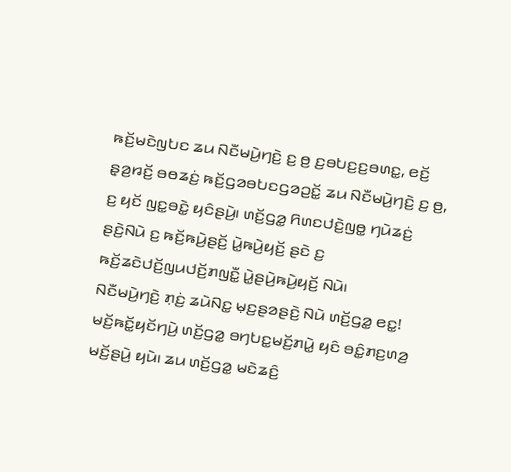ꤒꤢꤩ꤬ꤗꤢꤧꤜꤝꤢ ꤘꤣ ꤡꤢꤪꤗꤣꤧ꤬ꤚꤢꤧ꤬ ꤢ꤬ ꤥ꤬ ꤢ꤬ꤋꤝꤢ꤬ꤢ꤬ꤋꤛꤢ꤭, ꤕꤢꤩ꤬ ꤔ꤫ꤤ꤬ꤙꤢꤩ꤬ ꤋꤥꤘꤢꤦ꤬ ꤒꤢꤩ꤬ꤞꤤꤋꤝꤢꤞꤤꤑꤢꤩ꤭ ꤘꤣ ꤡꤢꤪꤗꤣꤧ꤬ꤚꤢꤧ꤬ ꤢ꤬ ꤥ꤬, ꤢ꤬ ꤟꤢꤩ ꤜꤢ꤭ꤋꤢꤧ꤭ ꤟꤢꤨꤔꤣꤧ꤬꤯ ꤛꤢꤩ꤬ꤞꤤ꤭ ꤖꤛꤢꤓꤢꤧ꤬ꤜꤥ꤭ ꤚꤣꤧꤘꤢꤦ꤬ ꤔꤢꤧ꤬ꤡꤣꤧ ꤢ꤬ ꤒꤢꤩ꤬ꤒꤣꤧ꤬ꤔꤢꤩ꤬ ꤣꤧ꤭ꤒꤣꤧ꤬ꤟꤢꤩ꤬ ꤔꤢꤧ ꤢ꤬ ꤒꤢꤩ꤬ꤘꤢꤧꤓꤢꤩ꤬ꤜꤣꤓꤢꤩ꤬ꤊꤜꤢꤪ꤭ ꤣꤧ꤭ꤔꤣꤧ꤬ꤒꤣꤧ꤬ꤟꤢꤩ꤬ ꤡꤣꤧ꤯
ꤡꤢꤪꤗꤣꤧ꤬ꤚꤢꤧ꤬ ꤊ꤫ꤢꤦ꤬ ꤘꤣꤧꤡꤢ꤭ ꤗ꤫ꤢ꤬ꤔꤤꤔꤢꤧ꤬ ꤡꤣꤧ ꤛꤢꤩ꤬ꤞꤤ꤭ ꤕꤢ꤭! ꤗꤢꤩ꤬ꤒꤢꤩ꤭ꤟꤢꤩꤚꤣꤧ꤬ ꤛꤢꤩ꤬ꤞꤤ꤭ ꤋꤚꤝꤢ꤭ꤗꤢꤩ꤬ꤊꤣꤧ꤭ ꤟꤢꤨ ꤋꤢꤨ꤭ꤊꤢ꤬ꤛꤤ꤬ ꤗꤢꤩ꤬ꤔꤣꤧ꤬ ꤟꤣꤧ꤯ ꤘꤣ ꤛꤢꤩ꤬ꤞꤤ꤭ ꤗꤢꤧꤘꤢꤨ꤬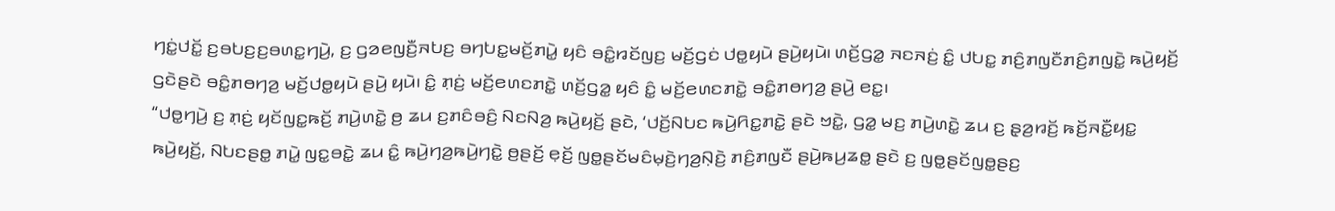ꤚꤢꤦ꤭ꤓꤢꤩ꤭ ꤢ꤬ꤋꤝꤢ꤬ꤢ꤬ꤋꤛꤢ꤭ꤚꤣꤧ꤬, ꤢ꤬ ꤞꤤꤕꤜꤢꤪ꤬ꤏꤝꤢ꤬ ꤋꤚꤝꤢ꤭ꤗꤢꤩ꤬ꤊꤣꤧ꤭ ꤟꤢꤨ ꤋꤢꤨ꤭ꤙꤢꤩꤜꤢ꤬ ꤗꤢꤩ꤬ꤞꤢꤦ ꤓꤥ꤭ꤟꤣꤧ ꤔꤣꤧ꤬ꤟꤣꤧ꤯ ꤛꤢꤩ꤬ꤞꤤ꤭ ꤏꤢꤏꤢꤦ꤬ ꤢꤨ꤭ ꤓꤝꤢ꤭ ꤊꤢꤨ꤬ꤊꤜꤢꤪꤊꤢꤨ꤬ꤊꤜꤢꤧ꤭ ꤒꤣꤧ꤬ꤟꤢꤩ꤬ ꤞꤢꤧꤔꤢꤧ ꤋꤢꤨ꤭ꤊꤥꤚꤤ꤬ ꤗꤢꤩ꤬ꤓꤥ꤭ꤟꤣꤧ ꤔꤣꤧ꤬ ꤟꤣꤧ꤯ ꤢꤨ꤭ ꤊ꤫ꤢꤦ꤬ ꤗꤢꤩ꤬ꤕꤛꤢꤊꤢꤧ꤭ ꤛꤢꤩ꤬ꤞꤤ꤭ ꤟꤢꤨ ꤢꤨ꤭ ꤗꤢꤩ꤬ꤕꤛꤢꤊꤢꤧ꤭ ꤋꤢꤨ꤭ꤊꤥꤚꤤ꤬ ꤔꤣꤧ꤬ ꤕꤢ꤭꤯
“ꤓꤥ꤭ꤚꤣꤧ꤬ ꤢ꤬ ꤊ꤫ꤢꤦ꤬ ꤟꤢꤩꤜꤢ꤭ꤒꤢꤩ꤬ ꤊꤣꤧ꤬ꤛꤢꤧ꤭ ꤥ꤬ ꤘꤣ ꤢ꤬ꤊꤢꤨꤋꤢꤨ꤬ ꤡꤢꤡꤤ꤬ ꤒꤣꤧ꤬ꤟꤢꤩ꤬ ꤔꤢꤧ, ‘ꤓꤢꤩ꤬ꤡꤝꤢ ꤒꤣꤧ꤬ꤖꤢ꤭ꤊꤢꤧ꤭ ꤔꤢꤧ ꤠꤢꤧ꤭, ꤞꤤ꤭ ꤗꤢ꤬ ꤊꤣꤧ꤬ꤛꤢꤧ꤭ ꤘꤣ ꤢ꤬ ꤔ꤫ꤤ꤬ꤙꤢꤩ꤬ ꤒꤢꤩ꤬ꤏꤢꤪ꤭ꤟꤢ꤭ ꤒꤣꤧ꤬ꤟꤢꤩ꤬, ꤡꤝꤢꤔꤥ꤭ ꤊꤣꤧ꤭ ꤜꤢ꤭ꤋꤢꤧ꤭ ꤘꤣ ꤢꤨ꤭ ꤒꤣꤧ꤬ꤚꤤ꤬ꤒꤣꤧ꤬ꤚꤢꤧ꤭ ꤥ꤬ꤔꤢꤩ꤬ ꤕ꤫ꤢꤩ꤬ ꤜꤥ꤭ꤔꤢꤩꤗꤢꤨꤗ꤫ꤢꤧ꤬ꤚꤤ꤬ꤡ꤫ꤢꤧ꤬ ꤊꤢꤨ꤬ꤊꤜꤢꤪ ꤔꤣꤧ꤬ꤒꤣ꤬ꤘꤥ꤭ ꤔꤢꤧ ꤢ꤬ ꤜꤥ꤭ꤔꤢꤩꤜꤥ꤭ꤔꤢ꤬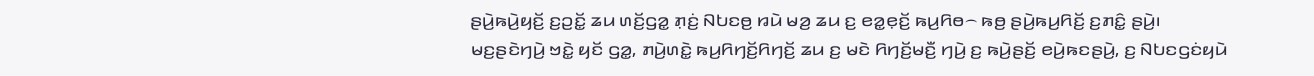ꤔꤣꤧ꤬ꤒꤣꤧ꤬ꤟꤢꤩ꤬ ꤢ꤬ꤑꤢꤩ꤭ ꤘꤣ ꤛꤢꤩ꤬ꤞꤤ꤭ ꤊ꤫ꤢꤦ꤬ ꤡꤝꤢꤥ꤬ ꤙꤣꤧ ꤗꤤ꤬ ꤘꤣ ꤢ꤬ ꤕꤤ꤭ꤕ꤫ꤢꤩ꤬ ꤒꤣ꤬ꤖꤥ꤮ ꤒꤥ꤬ ꤔꤣꤧ꤬ꤒꤣ꤬ꤖꤢꤩ꤬ ꤢ꤬ꤊꤢꤨ꤭ ꤔꤣꤧ꤬꤯
ꤗꤢ꤬ꤔꤢꤧꤚꤣꤧ꤬ ꤠꤢꤧ꤭ ꤟꤢꤩ ꤞꤤ꤭, ꤊꤣꤧ꤬ꤛꤢꤧ꤭ ꤒꤣ꤬ꤖꤚꤢꤩ꤬ꤖꤚꤢꤩ꤬ ꤘꤣ ꤢ꤬ ꤗꤢꤧ ꤖꤚꤢꤩ꤬ꤗꤢꤪ꤬ ꤚꤣꤧ꤬ ꤢ꤬ ꤒꤣꤧ꤬ꤔꤢꤩ꤬ ꤕꤣꤧ꤬ꤒꤢꤔꤣꤧ꤬, ꤢ꤬ ꤡꤝꤢꤞꤢꤦꤟꤣꤧ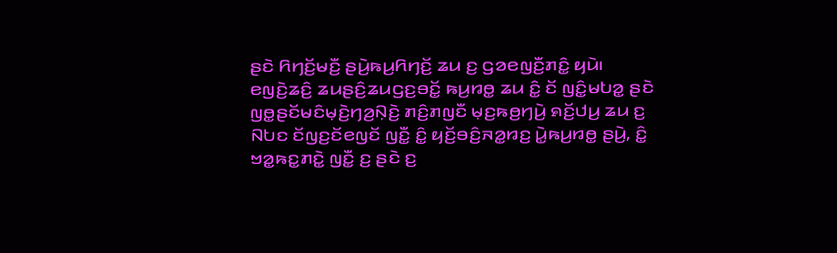ꤔꤢꤧ ꤖꤚꤢꤩ꤬ꤗꤢꤪ꤬ ꤔꤣꤧ꤬ꤒꤣ꤬ꤖꤚꤢꤩ꤬ ꤘꤣ ꤢ꤬ ꤞꤤꤕꤜꤢꤪ꤬ꤊꤢꤨ꤭ ꤟꤣꤧ꤯
ꤕꤜꤢꤧ꤬ꤘꤢꤨ꤬ ꤘꤣꤔꤢꤨ꤬ꤘꤣꤞꤢ꤬ꤋꤢꤩ꤭ ꤒꤣ꤬ꤙꤥ꤭ ꤘꤣ ꤢꤨ꤭ ꤢꤩ ꤜꤢꤨ꤭ꤗꤝꤤ꤭ ꤔꤢꤧ ꤜꤥ꤭ꤔꤢꤩꤗꤢꤨꤗ꤫ꤢꤧ꤬ꤚꤤ꤬ꤡ꤫ꤢꤧ꤬ ꤊꤢꤨ꤬ꤊꤜꤢꤪ ꤗ꤫ꤢ꤬ꤒꤥ꤬ꤚꤣꤧ꤬ ꤎꤢꤩ꤬ꤓꤣ꤬ ꤘꤣ ꤢ꤬ ꤡꤝꤢ ꤢꤩꤜꤢ꤬ꤢꤩꤕꤜꤢꤩ ꤜꤢꤪ꤭ ꤢꤨ꤭ ꤟꤢꤩ꤬ꤋꤢꤨ꤬ꤏꤤ꤭ꤙꤢ꤬ ꤣꤧ꤭ꤒꤣ꤬ꤙꤥ꤭ ꤔꤣꤧ꤬, ꤢꤨ꤭ ꤠꤤ꤭ꤒꤢ꤭ꤊꤢꤧ꤭ ꤜꤢꤪ꤭ ꤢ꤬ ꤔꤢꤧ ꤢ꤬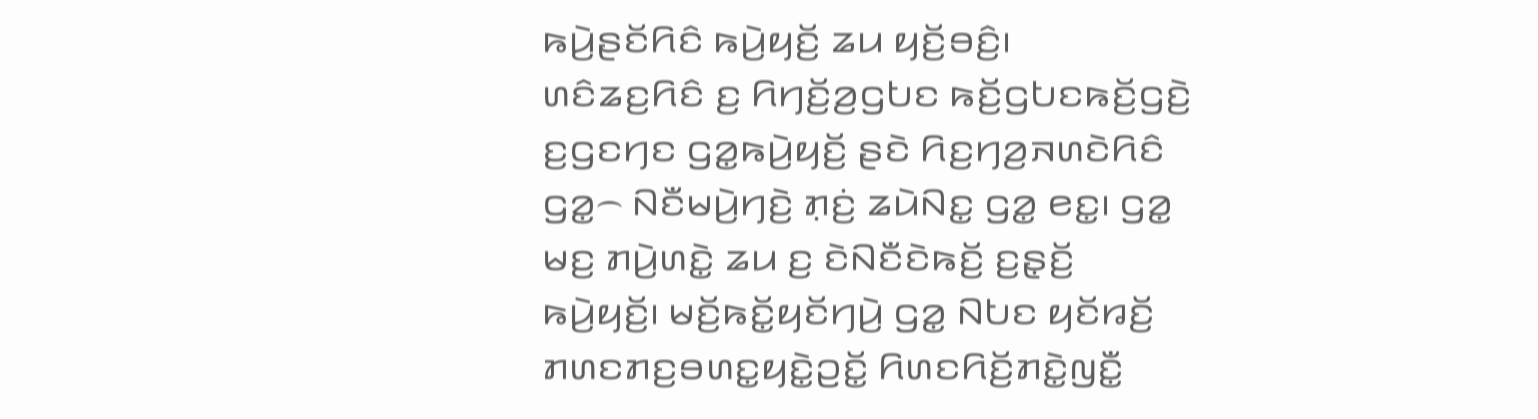ꤒꤣꤧ꤬ꤔꤢꤩꤖꤢꤨ ꤒꤣꤧ꤬ꤟꤢꤩ꤬ ꤘꤣ ꤟꤢꤩ꤬ꤋꤢꤨ꤬꤯
ꤛꤢꤨꤘꤢ꤬ꤖꤢꤨ ꤢ꤬ ꤖꤚꤢꤩ꤬ꤤ꤬ꤞꤝꤢ ꤒꤢꤩ꤬ꤞꤝꤢꤒꤢꤩ꤬ꤞꤢꤧ꤬ ꤢ꤬ꤞꤢꤚꤢ ꤞꤤ꤭ꤒꤣꤧ꤬ꤟꤢꤩ꤬ ꤔꤢꤧ ꤖꤢ꤬ꤚꤤ꤬ꤏꤛꤢꤧꤖꤢꤨ ꤞꤤ꤭꤮ ꤡꤢꤪꤗꤣꤧ꤬ꤚꤢꤧ꤬ ꤊ꤫ꤢꤦ꤬ ꤘꤣꤧꤡꤢ꤭ ꤞꤤ꤭ ꤕꤢ꤭꤯ ꤞꤤ꤭ ꤗꤢ꤬ ꤊꤣꤧ꤬ꤛꤢꤧ꤭ ꤘꤣ ꤢ꤬ ꤢꤧꤡꤢꤪꤢꤧꤒꤢꤩ꤬ ꤢ꤬ꤔ꤫ꤢꤩ꤬ ꤒꤣꤧ꤬ꤟꤢꤩ꤬꤯ ꤗꤢꤩ꤬ꤒꤢꤩ꤭ꤟꤢꤩꤚꤣꤧ꤬ ꤞꤤ꤭ ꤡꤝꤢ ꤟꤢꤩꤙꤢꤩ꤬ ꤊꤛꤢꤊꤢ꤬ꤋꤛꤢ꤭ꤟꤢꤧ꤭ꤑꤢꤩ꤭ ꤖꤛꤢꤖꤢꤩ꤬ꤊꤢꤧ꤭ꤜꤢꤪ꤭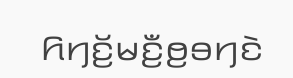ꤖꤚꤢꤩ꤬ꤗꤢꤪ꤬ꤥ꤬ꤋꤚꤢꤧ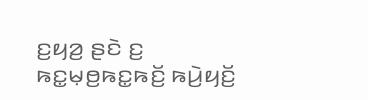ꤢ꤬ꤟꤤ꤬ ꤔꤢꤧ ꤢ꤬ ꤒꤢ꤭ꤗ꤫ꤥ꤬ꤒꤢ꤭ꤒꤢꤩ꤬ ꤒꤣꤧ꤬ꤟꤢꤩ꤬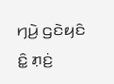ꤚꤣꤧ꤬ ꤞꤢꤧꤟꤢꤨ ꤢꤨ꤭ ꤊ꤫ꤢꤦ꤬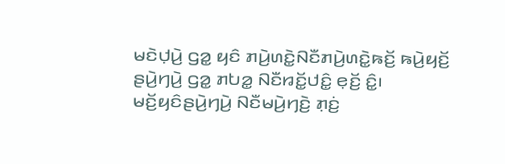ꤗꤢꤧꤓ꤫ꤣꤧ꤬ ꤞꤤ꤭ ꤟꤢꤨ ꤊꤣꤧ꤬ꤛꤢꤧ꤭ꤡꤢꤪꤊꤣꤧ꤬ꤛꤢꤧ꤭ꤒꤢꤩ꤬ ꤒꤣꤧ꤬ꤟꤢꤩ꤬ ꤔꤣꤧ꤬ꤚꤣꤧ꤬ ꤞꤤ꤭ ꤊꤝꤤ꤭ ꤡꤢꤪꤙꤢꤩ꤭ꤓꤢꤨ꤭ ꤕ꤫ꤢꤩ꤬ ꤢꤨ꤭꤯ ꤗꤢꤩ꤬ꤟꤢꤨꤔꤣꤧ꤬ꤚꤣꤧ꤬ ꤡꤢꤪꤗꤣꤧ꤬ꤚꤢꤧ꤬ ꤊ꤫ꤢꤦ꤬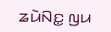ꤘꤣꤧꤡꤢ꤭ ꤜꤣ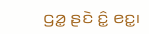ꤞꤤ꤭ ꤔꤢꤧ ꤢꤨ꤭ ꤕꤢ꤭꤯